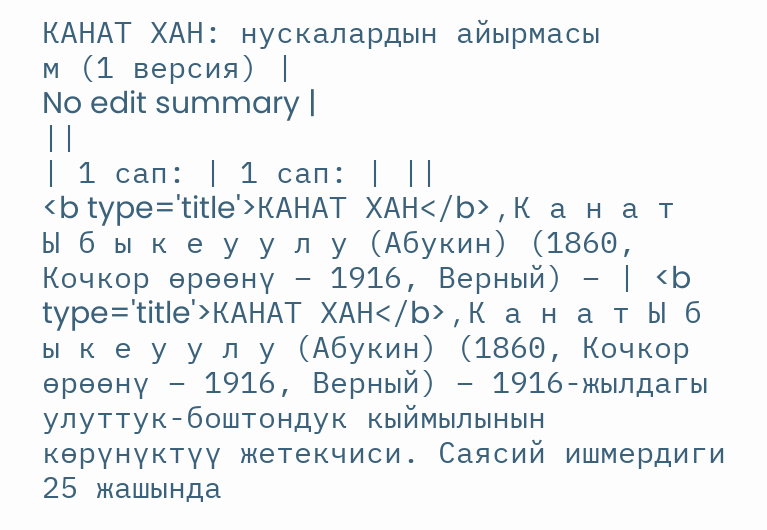КАНАТ ХАН: нускалардын айырмасы
м (1 версия) |
No edit summary |
||
| 1 сап: | 1 сап: | ||
<b type='title'>КАНАТ ХАН</b> , К а н а т Ы б ы к е у у л у (Абукин) (1860, Кочкор өрөөнү – 1916, Верный) – | <b type='title'>КАНАТ ХАН</b> , К а н а т Ы б ы к е у у л у (Абукин) (1860, Кочкор өрөөнү – 1916, Верный) – 1916-жылдагы улуттук-боштондук кыймылынын көрүнүктүү жетекчиси. Саясий ишмердиги 25 жашында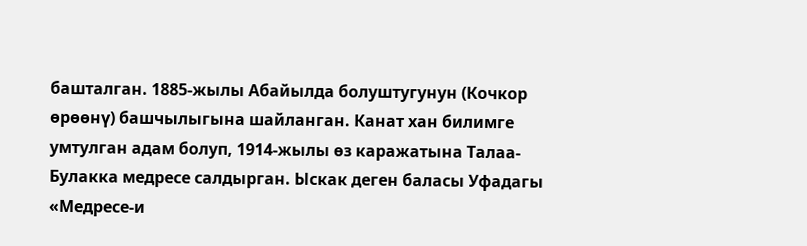башталган. 1885-жылы Абайылда болуштугунун (Кочкор өрөөнү) башчылыгына шайланган. Канат хан билимге умтулган адам болуп, 1914-жылы өз каражатына Талаа-Булакка медресе салдырган. Ыскак деген баласы Уфадагы «Медресе-и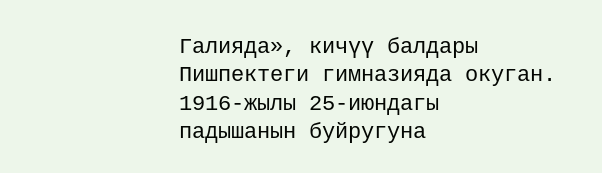Галияда», кичүү балдары Пишпектеги гимназияда окуган. 1916-жылы 25-июндагы падышанын буйругуна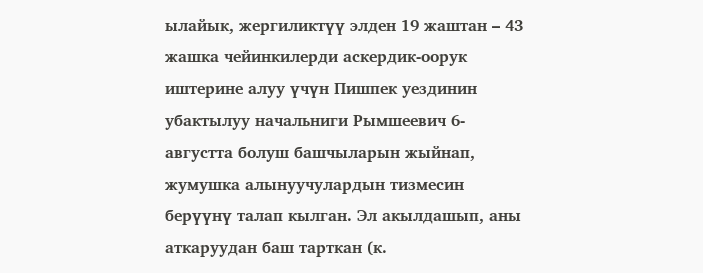ылайык, жергиликтүү элден 19 жаштан – 43 жашка чейинкилерди аскердик-оорук иштерине алуу үчүн Пишпек уездинин убактылуу начальниги Рымшеевич 6-августта болуш башчыларын жыйнап, жумушка алынуучулардын тизмесин берүүнү талап кылган. Эл акылдашып, аны аткаруудан баш тарткан (к.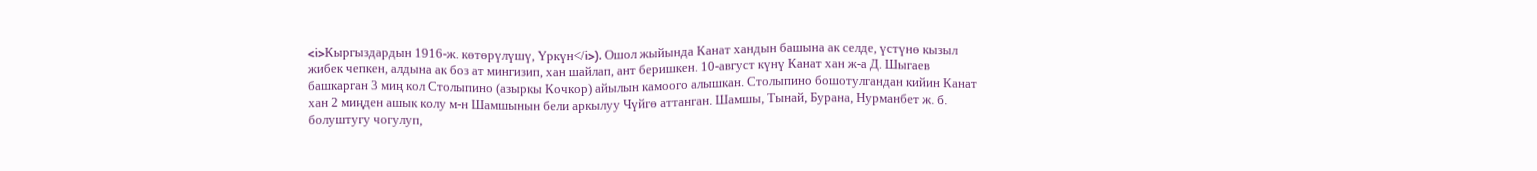<i>Кыргыздардын 1916-ж. көтөрүлүшү, Үркүн</i>). Ошол жыйында Канат хандын башына ак селде, үстүнө кызыл жибек чепкен, алдына ак боз ат мингизип, хан шайлап, ант беришкен. 10-август күнү Канат хан ж-а Д. Шыгаев башкарган 3 миң кол Столыпино (азыркы Кочкор) айылын камоого алышкан. Столыпино бошотулгандан кийин Канат хан 2 миңден ашык колу м-н Шамшынын бели аркылуу Чүйгө аттанган. Шамшы, Тынай, Бурана, Нурманбет ж. б. болуштугу чогулуп,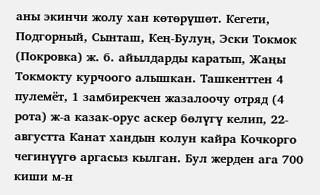аны экинчи жолу хан көтөрүшөт. Кегети, Подгорный, Сынташ, Кең-Булуң, Эски Токмок (Покровка) ж. б. айылдарды каратып, Жаңы Токмокту курчоого алышкан. Ташкенттен 4 пулемёт, 1 замбирекчен жазалоочу отряд (4 рота) ж-а казак-орус аскер бөлүгү келип, 22-августта Канат хандын колун кайра Кочкорго чегинүүгө аргасыз кылган. Бул жерден ага 700 киши м-н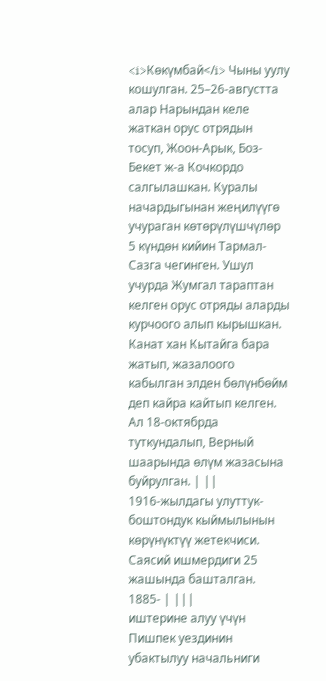<i>Көкүмбай</i> Чыны уулу кошулган. 25–26-августта алар Нарындан келе жаткан орус отрядын тосуп, Жоон-Арык, Боз-Бекет ж-а Кочкордо салгылашкан. Куралы начардыгынан жеңилүүгө учураган көтөрүлүшчүлөр 5 күндөн кийин Тармал-Сазга чегинген. Ушул учурда Жумгал тараптан келген орус отряды аларды курчоого алып кырышкан. Канат хан Кытайга бара жатып, жазалоого кабылган элден бөлүнбөйм деп кайра кайтып келген. Ал 18-октябрда туткундалып, Верный шаарында өлүм жазасына буйрулган. | ||
1916-жылдагы улуттук-боштондук кыймылынын көрүнүктүү жетекчиси. Саясий ишмердиги 25 жашында башталган. 1885- | |||
иштерине алуу үчүн Пишпек уездинин убактылуу начальниги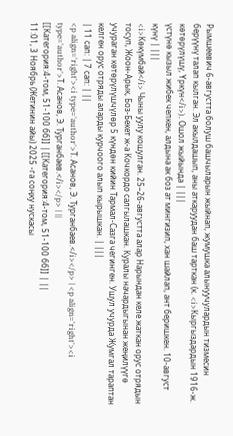Рымшеевич 6-августта болуш башчыларын жыйнап, жумушка алынуучулардын тизмесин берүүнү талап кылган. Эл акылдашып, аны аткаруудан баш тарткан (к. <i>Кыргыздардын 1916-ж. көтөрүлүшү, Үркүн</i>). Ошол жыйында | |||
үстүнө кызыл жибек чепкен, алдына ак боз ат мингизип, хан шайлап, ант беришкен. 10-август күнү | |||
<i>Көкүмбай</i> Чыны уулу кошулган. 25–26-августта алар Нарындан келе жаткан орус отрядын тосуп, Жоон-Арык, Боз-Бекет ж-а Кочкордо салгылашкан. Куралы начардыгынан жеңилүүгө учураган көтөрүлүшчүлөр 5 күндөн кийин Тармал-Сазга чегинген. Ушул учурда Жумгал тараптан келген орус отряды аларды курчоого алып кырышкан. | |||
| 11 сап: | 7 сап: | ||
<p align='right'><i type='author'>Т. Асанов, Э. Турганбаев.</i></p> | <p align='right'><i type='author'>Т. Асанов, Э. Турганбаев.</i></p> | ||
[[Категория:4-том, 51-100 бб]] | [[Категория:4-том, 51-100 бб]] | ||
11:01, 3 Ноябрь (Жетинин айы) 2025 -га соңку нускасы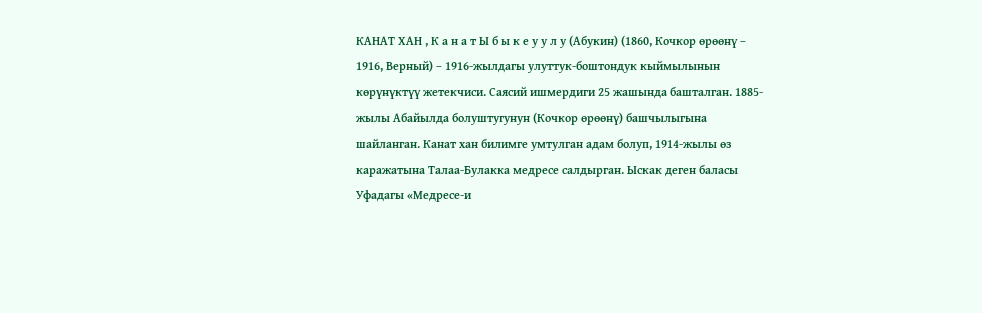КАНАТ ХАН , К а н а т Ы б ы к е у у л у (Абукин) (1860, Кочкор өрөөнү – 1916, Верный) – 1916-жылдагы улуттук-боштондук кыймылынын көрүнүктүү жетекчиси. Саясий ишмердиги 25 жашында башталган. 1885-жылы Абайылда болуштугунун (Кочкор өрөөнү) башчылыгына шайланган. Канат хан билимге умтулган адам болуп, 1914-жылы өз каражатына Талаа-Булакка медресе салдырган. Ыскак деген баласы Уфадагы «Медресе-и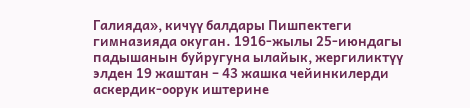Галияда», кичүү балдары Пишпектеги гимназияда окуган. 1916-жылы 25-июндагы падышанын буйругуна ылайык, жергиликтүү элден 19 жаштан – 43 жашка чейинкилерди аскердик-оорук иштерине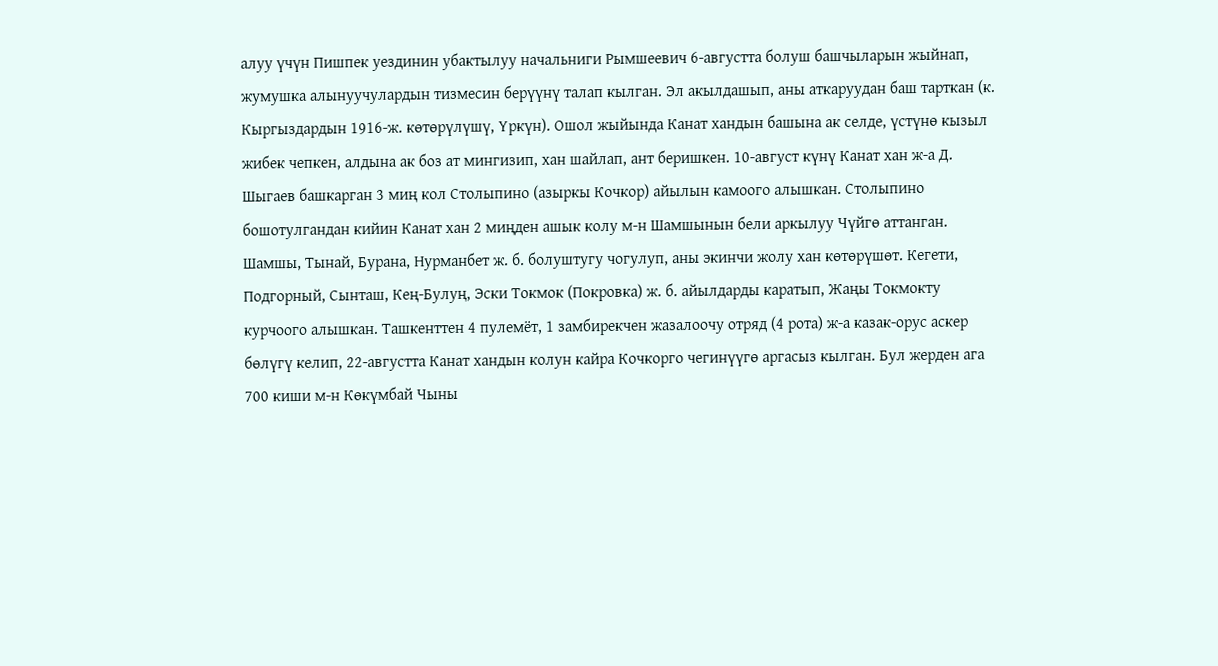алуу үчүн Пишпек уездинин убактылуу начальниги Рымшеевич 6-августта болуш башчыларын жыйнап, жумушка алынуучулардын тизмесин берүүнү талап кылган. Эл акылдашып, аны аткаруудан баш тарткан (к. Кыргыздардын 1916-ж. көтөрүлүшү, Үркүн). Ошол жыйында Канат хандын башына ак селде, үстүнө кызыл жибек чепкен, алдына ак боз ат мингизип, хан шайлап, ант беришкен. 10-август күнү Канат хан ж-а Д. Шыгаев башкарган 3 миң кол Столыпино (азыркы Кочкор) айылын камоого алышкан. Столыпино бошотулгандан кийин Канат хан 2 миңден ашык колу м-н Шамшынын бели аркылуу Чүйгө аттанган. Шамшы, Тынай, Бурана, Нурманбет ж. б. болуштугу чогулуп, аны экинчи жолу хан көтөрүшөт. Кегети, Подгорный, Сынташ, Кең-Булуң, Эски Токмок (Покровка) ж. б. айылдарды каратып, Жаңы Токмокту курчоого алышкан. Ташкенттен 4 пулемёт, 1 замбирекчен жазалоочу отряд (4 рота) ж-а казак-орус аскер бөлүгү келип, 22-августта Канат хандын колун кайра Кочкорго чегинүүгө аргасыз кылган. Бул жерден ага 700 киши м-н Көкүмбай Чыны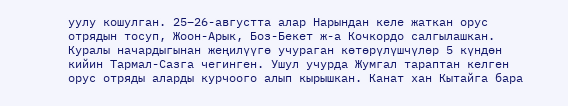уулу кошулган. 25–26-августта алар Нарындан келе жаткан орус отрядын тосуп, Жоон-Арык, Боз-Бекет ж-а Кочкордо салгылашкан. Куралы начардыгынан жеңилүүгө учураган көтөрүлүшчүлөр 5 күндөн кийин Тармал-Сазга чегинген. Ушул учурда Жумгал тараптан келген орус отряды аларды курчоого алып кырышкан. Канат хан Кытайга бара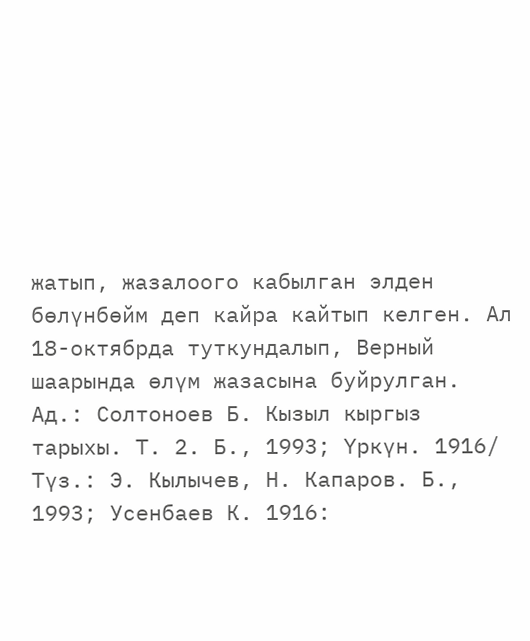жатып, жазалоого кабылган элден бөлүнбөйм деп кайра кайтып келген. Ал 18-октябрда туткундалып, Верный шаарында өлүм жазасына буйрулган.
Ад.: Солтоноев Б. Кызыл кыргыз тарыхы. Т. 2. Б., 1993; Үркүн. 1916/ Түз.: Э. Кылычев, Н. Капаров. Б., 1993; Усенбаев К. 1916: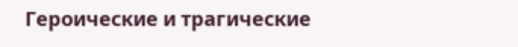Героические и трагические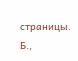страницы. Б.,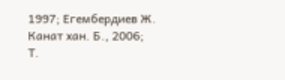1997; Егембердиев Ж. Канат хан. Б., 2006;
Т.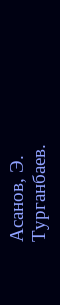Асанов, Э. Турганбаев.